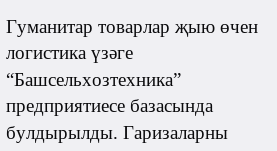Гуманитар товарлар җыю өчен логистика үзәге “Башсельхозтехника” предприятиесе базасында булдырылды. Гаризаларны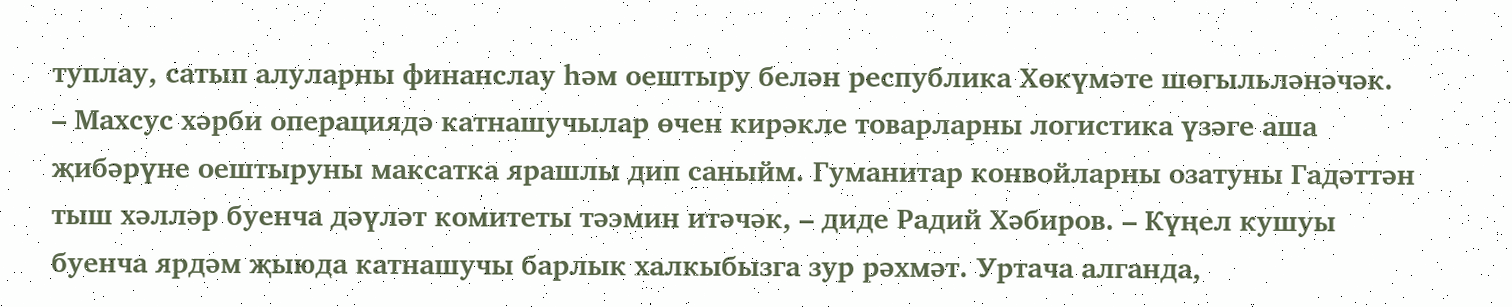туплау, сатып алуларны финанслау һәм оештыру белән республика Хөкүмәте шөгыльләнәчәк.
– Махсус хәрби операциядә катнашучылар өчен кирәкле товарларны логистика үзәге аша җибәрүне оештыруны максатка ярашлы дип саныйм. Гуманитар конвойларны озатуны Гадәттән тыш хәлләр буенча дәүләт комитеты тәэмин итәчәк, – диде Радий Хәбиров. – Күңел кушуы буенча ярдәм җыюда катнашучы барлык халкыбызга зур рәхмәт. Уртача алганда,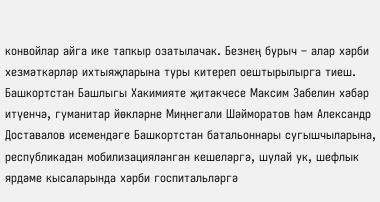конвойлар айга ике тапкыр озатылачак. Безнең бурыч – алар хәрби хезмәткәрләр ихтыяҗларына туры китереп оештырылырга тиеш.
Башкортстан Башлыгы Хакимияте җитәкчесе Максим Забелин хәбәр итүенчә, гуманитар йөкләрне Миңнегали Шәйморатов һәм Александр Доставалов исемендәге Башкортстан батальоннары сугышчыларына, республикадан мобилизацияләнгән кешеләргә, шулай ук, шефлык ярдәме кысаларында хәрби госпитальләргә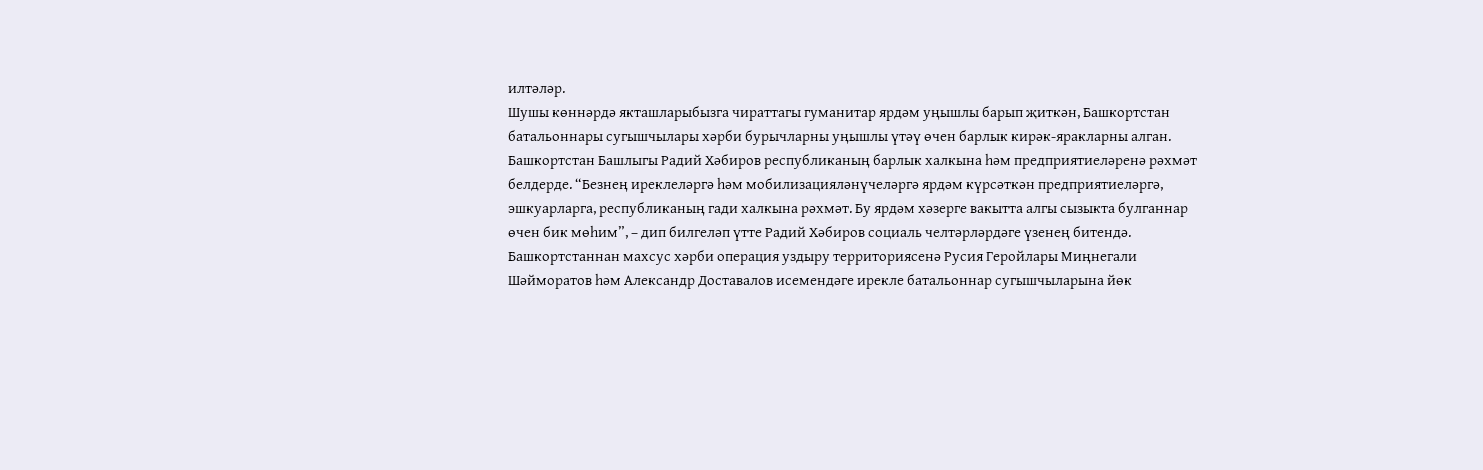илтәләр.
Шушы көннәрдә якташларыбызга чираттагы гуманитар ярдәм уңышлы барып җиткән, Башкортстан батальоннары сугышчылары хәрби бурычларны уңышлы үтәү өчен барлык кирәк-яракларны алган. Башкортстан Башлыгы Радий Хәбиров республиканың барлык халкына һәм предприятиеләренә рәхмәт белдерде. “Безнең иреклеләргә һәм мобилизацияләнүчеләргә ярдәм күрсәткән предприятиеләргә, эшкуарларга, республиканың гади халкына рәхмәт. Бу ярдәм хәзерге вакытта алгы сызыкта булганнар өчен бик мөһим”, – дип билгеләп үтте Радий Хәбиров социаль челтәрләрдәге үзенең битендә.
Башкортстаннан махсус хәрби операция уздыру территориясенә Русия Геройлары Миңнегали Шәйморатов һәм Александр Доставалов исемендәге ирекле батальоннар сугышчыларына йөк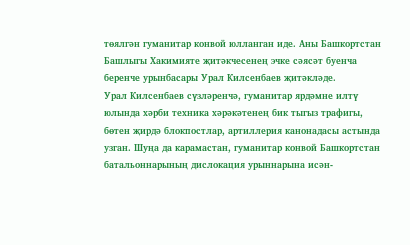төялгән гуманитар конвой юлланган иде. Аны Башкортстан Башлыгы Хакимияте җитәкчесенең эчке сәясәт буенча беренче урынбасары Урал Килсенбаев җитәкләде.
Урал Килсенбаев сүзләренчә, гуманитар ярдәмне илтү юлында хәрби техника хәрәкәтенең бик тыгыз трафигы, бөтен җирдә блокпостлар, артиллерия канонадасы астында узган. Шуңа да карамастан, гуманитар конвой Башкортстан батальоннарының дислокация урыннарына исән-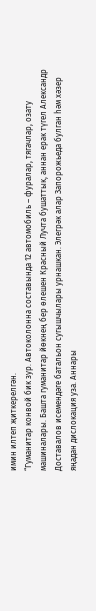имин илтеп җиткерелгән.
“Гуманитар конвой бик зур. Автоколонна составында 12 автомобиль – фуралар, тягачлар, озату машиналары. Башта гуманитар йөкнең бер өлешен Красный Лучта бушаттык, аннан ерак түгел Александр Доставалов исемендәге батальон сугышчылары урнашкан. Элегрәк алар Запорожьеда булган һәм хәзер яңадан дислокация уза. Аннары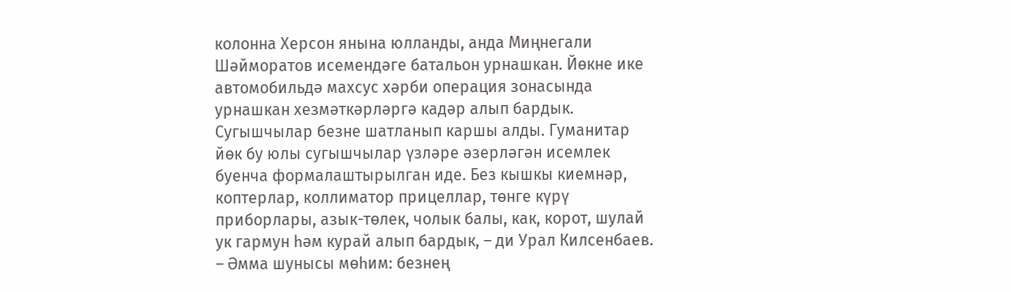колонна Херсон янына юлланды, анда Миңнегали Шәйморатов исемендәге батальон урнашкан. Йөкне ике автомобильдә махсус хәрби операция зонасында урнашкан хезмәткәрләргә кадәр алып бардык. Сугышчылар безне шатланып каршы алды. Гуманитар йөк бу юлы сугышчылар үзләре әзерләгән исемлек буенча формалаштырылган иде. Без кышкы киемнәр, коптерлар, коллиматор прицеллар, төнге күрү приборлары, азык-төлек, чолык балы, как, корот, шулай ук гармун һәм курай алып бардык, – ди Урал Килсенбаев. – Әмма шунысы мөһим: безнең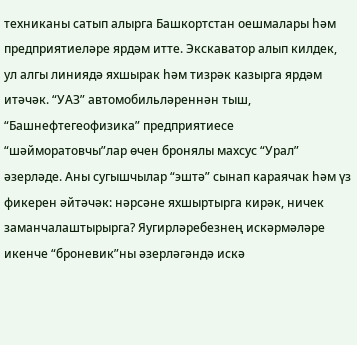техниканы сатып алырга Башкортстан оешмалары һәм предприятиеләре ярдәм итте. Экскаватор алып килдек, ул алгы линиядә яхшырак һәм тизрәк казырга ярдәм итәчәк. “УАЗ” автомобильләреннән тыш, “Башнефтегеофизика” предприятиесе “шәйморатовчы”лар өчен бронялы махсус “Урал” әзерләде. Аны сугышчылар “эштә” сынап караячак һәм үз фикерен әйтәчәк: нәрсәне яхшыртырга кирәк, ничек заманчалаштырырга? Яугирләребезнең искәрмәләре икенче “броневик”ны әзерләгәндә искә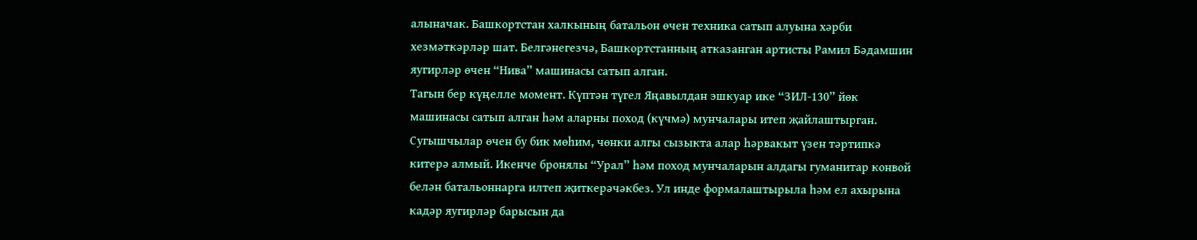алыначак. Башкортстан халкының батальон өчен техника сатып алуына хәрби хезмәткәрләр шат. Белгәнегезчә, Башкортстанның атказанган артисты Рамил Бәдамшин яугирләр өчен “Нива” машинасы сатып алган.
Тагын бер күңелле момент. Күптән түгел Яңавылдан эшкуар ике “ЗИЛ-130” йөк машинасы сатып алган һәм аларны поход (күчмә) мунчалары итеп җайлаштырган. Сугышчылар өчен бу бик мөһим, чөнки алгы сызыкта алар һәрвакыт үзен тәртипкә китерә алмый. Икенче бронялы “Урал” һәм поход мунчаларын алдагы гуманитар конвой белән батальоннарга илтеп җиткерәчәкбез. Ул инде формалаштырыла һәм ел ахырына кадәр яугирләр барысын да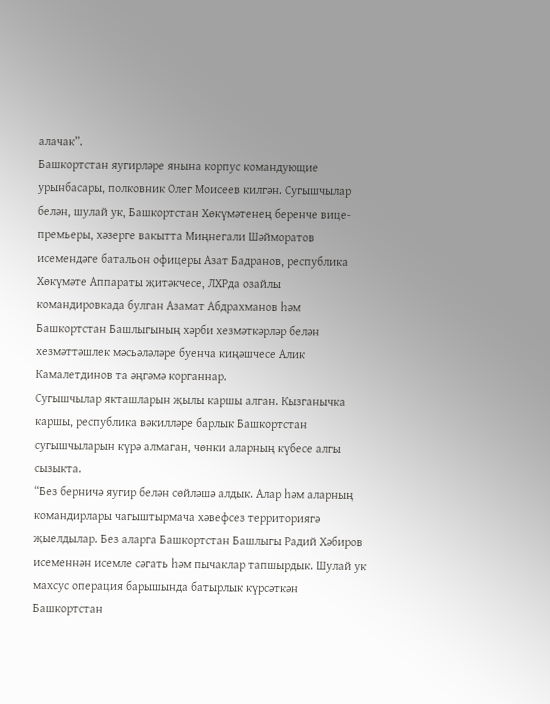алачак”.
Башкортстан яугирләре янына корпус командующие урынбасары, полковник Олег Моисеев килгән. Сугышчылар белән, шулай ук, Башкортстан Хөкүмәтенең беренче вице-премьеры, хәзерге вакытта Миңнегали Шәйморатов исемендәге батальон офицеры Азат Бадранов, республика Хөкүмәте Аппараты җитәкчесе, ЛХРда озайлы командировкада булган Азамат Абдрахманов һәм Башкортстан Башлыгының хәрби хезмәткәрләр белән хезмәттәшлек мәсьәләләре буенча киңәшчесе Алик Камалетдинов та әңгәмә корганнар.
Сугышчылар якташларын җылы каршы алган. Кызганычка каршы, республика вәкилләре барлык Башкортстан сугышчыларын күрә алмаган, чөнки аларның күбесе алгы сызыкта.
“Без берничә яугир белән сөйләшә алдык. Алар һәм аларның командирлары чагыштырмача хәвефсез территориягә җыелдылар. Без аларга Башкортстан Башлыгы Радий Хәбиров исеменнән исемле сәгать һәм пычаклар тапшырдык. Шулай ук махсус операция барышында батырлык күрсәткән Башкортстан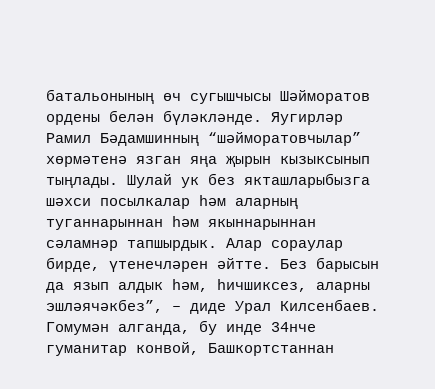батальонының өч сугышчысы Шәйморатов ордены белән бүләкләнде. Яугирләр Рамил Бәдамшинның “шәйморатовчылар” хөрмәтенә язган яңа җырын кызыксынып тыңлады. Шулай ук без якташларыбызга шәхси посылкалар һәм аларның туганнарыннан һәм якыннарыннан сәламнәр тапшырдык. Алар сораулар бирде, үтенечләрен әйтте. Без барысын да язып алдык һәм, һичшиксез, аларны эшләячәкбез”, – диде Урал Килсенбаев.
Гомумән алганда, бу инде 34нче гуманитар конвой, Башкортстаннан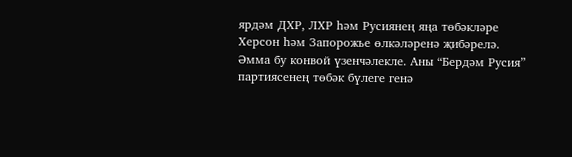ярдәм ДХР, ЛХР һәм Русиянең яңа төбәкләре Херсон һәм Запорожье өлкәләренә җибәрелә. Әмма бу конвой үзенчәлекле. Аны “Бердәм Русия” партиясенең төбәк бүлеге генә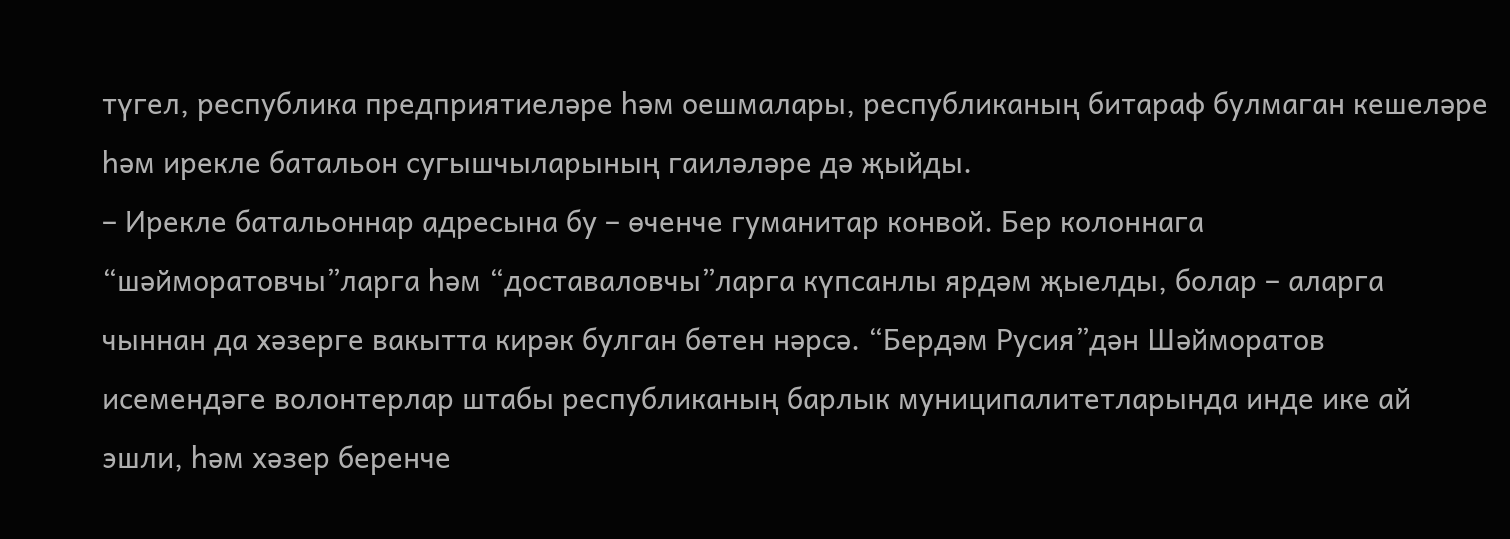түгел, республика предприятиеләре һәм оешмалары, республиканың битараф булмаган кешеләре һәм ирекле батальон сугышчыларының гаиләләре дә җыйды.
– Ирекле батальоннар адресына бу – өченче гуманитар конвой. Бер колоннага “шәйморатовчы”ларга һәм “доставаловчы”ларга күпсанлы ярдәм җыелды, болар – аларга чыннан да хәзерге вакытта кирәк булган бөтен нәрсә. “Бердәм Русия”дән Шәйморатов исемендәге волонтерлар штабы республиканың барлык муниципалитетларында инде ике ай эшли, һәм хәзер беренче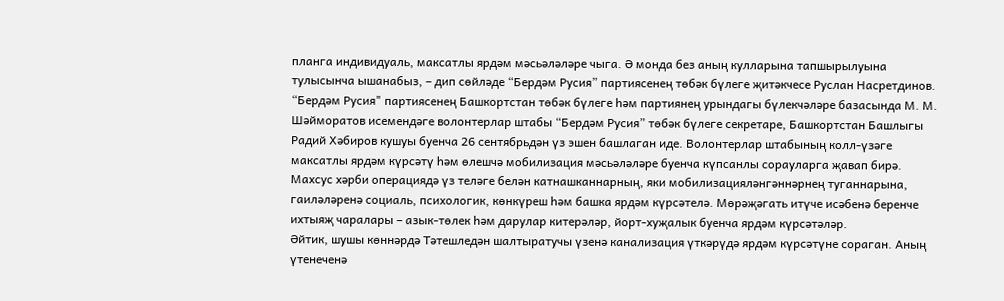планга индивидуаль, максатлы ярдәм мәсьәләләре чыга. Ә монда без аның кулларына тапшырылуына тулысынча ышанабыз, – дип сөйләде “Бердәм Русия” партиясенең төбәк бүлеге җитәкчесе Руслан Насретдинов.
“Бердәм Русия" партиясенең Башкортстан төбәк бүлеге һәм партиянең урындагы бүлекчәләре базасында М. М. Шәйморатов исемендәге волонтерлар штабы “Бердәм Русия” төбәк бүлеге секретаре, Башкортстан Башлыгы Радий Хәбиров кушуы буенча 26 сентябрьдән үз эшен башлаган иде. Волонтерлар штабының колл-үзәге максатлы ярдәм күрсәтү һәм өлешчә мобилизация мәсьәләләре буенча күпсанлы сорауларга җавап бирә. Махсус хәрби операциядә үз теләге белән катнашканнарның, яки мобилизацияләнгәннәрнең туганнарына, гаиләләренә социаль, психологик, көнкүреш һәм башка ярдәм күрсәтелә. Мөрәҗәгать итүче исәбенә беренче ихтыяҗ чаралары – азык-төлек һәм дарулар китерәләр, йорт-хуҗалык буенча ярдәм күрсәтәләр.
Әйтик, шушы көннәрдә Тәтешледән шалтыратучы үзенә канализация үткәрүдә ярдәм күрсәтүне сораган. Аның үтенеченә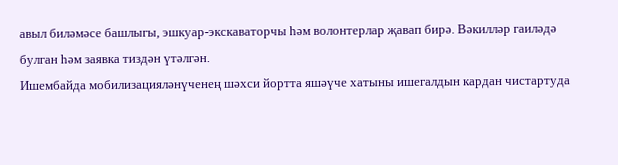авыл биләмәсе башлыгы, эшкуар-экскаваторчы һәм волонтерлар җавап бирә. Вәкилләр гаиләдә булган һәм заявка тиздән үтәлгән.
Ишембайда мобилизацияләнүченең шәхси йортта яшәүче хатыны ишегалдын кардан чистартуда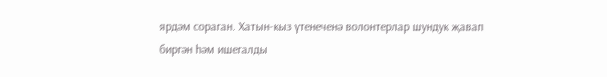ярдәм сораган. Хатын-кыз үтенеченә волонтерлар шундук җавап биргән һәм ишегалды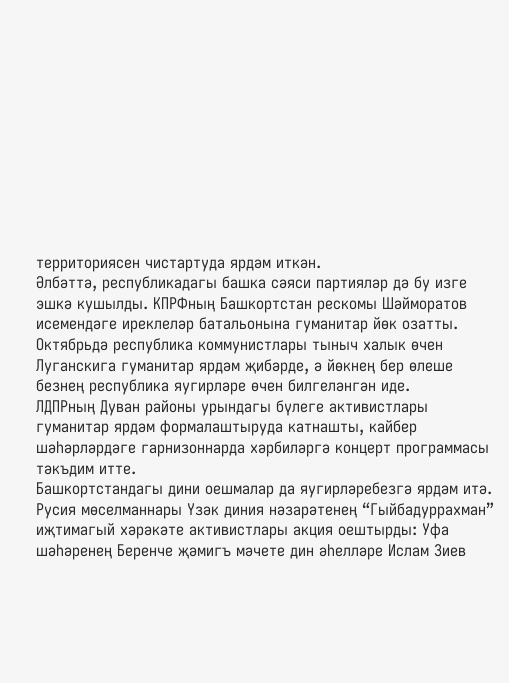территориясен чистартуда ярдәм иткән.
Әлбәттә, республикадагы башка сәяси партияләр дә бу изге эшкә кушылды. КПРФның Башкортстан рескомы Шәйморатов исемендәге иреклеләр батальонына гуманитар йөк озатты. Октябрьдә республика коммунистлары тыныч халык өчен Луганскига гуманитар ярдәм җибәрде, ә йөкнең бер өлеше безнең республика яугирләре өчен билгеләнгән иде.
ЛДПРның Дуван районы урындагы бүлеге активистлары гуманитар ярдәм формалаштыруда катнашты, кайбер шәһәрләрдәге гарнизоннарда хәрбиләргә концерт программасы тәкъдим итте.
Башкортстандагы дини оешмалар да яугирләребезгә ярдәм итә. Русия мөселманнары Үзәк диния нәзарәтенең “Гыйбадуррахман” иҗтимагый хәрәкәте активистлары акция оештырды: Уфа шәһәренең Беренче җәмигъ мәчете дин әһелләре Ислам Зиев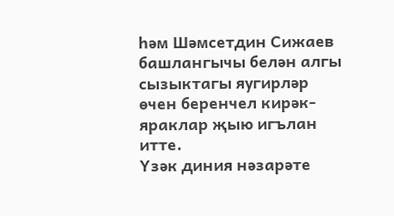һәм Шәмсетдин Сижаев башлангычы белән алгы сызыктагы яугирләр өчен беренчел кирәк-яраклар җыю игълан итте.
Үзәк диния нәзарәте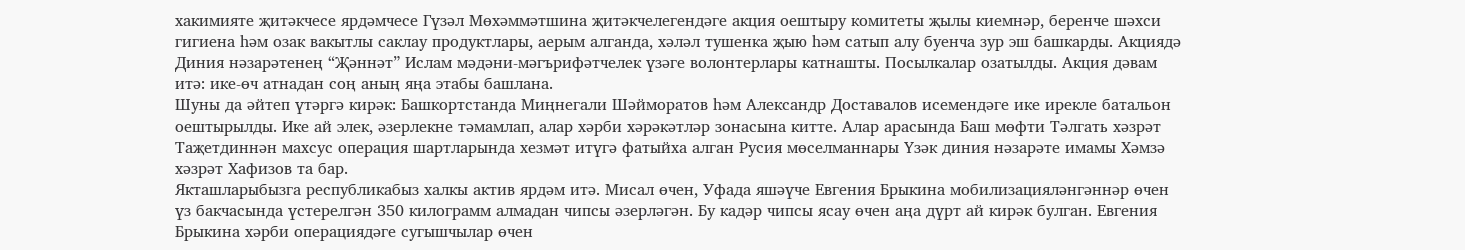хакимияте җитәкчесе ярдәмчесе Гүзәл Мөхәммәтшина җитәкчелегендәге акция оештыру комитеты җылы киемнәр, беренче шәхси гигиена һәм озак вакытлы саклау продуктлары, аерым алганда, хәләл тушенка җыю һәм сатып алу буенча зур эш башкарды. Акциядә Диния нәзарәтенең “Җәннәт” Ислам мәдәни-мәгърифәтчелек үзәге волонтерлары катнашты. Посылкалар озатылды. Акция дәвам итә: ике-өч атнадан соң аның яңа этабы башлана.
Шуны да әйтеп үтәргә кирәк: Башкортстанда Миңнегали Шәйморатов һәм Александр Доставалов исемендәге ике ирекле батальон оештырылды. Ике ай элек, әзерлекне тәмамлап, алар хәрби хәрәкәтләр зонасына китте. Алар арасында Баш мөфти Тәлгать хәзрәт Таҗетдиннән махсус операция шартларында хезмәт итүгә фатыйха алган Русия мөселманнары Үзәк диния нәзарәте имамы Хәмзә хәзрәт Хафизов та бар.
Якташларыбызга республикабыз халкы актив ярдәм итә. Мисал өчен, Уфада яшәүче Евгения Брыкина мобилизацияләнгәннәр өчен үз бакчасында үстерелгән 350 килограмм алмадан чипсы әзерләгән. Бу кадәр чипсы ясау өчен аңа дүрт ай кирәк булган. Евгения Брыкина хәрби операциядәге сугышчылар өчен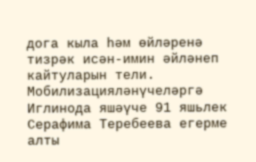дога кыла һәм өйләренә тизрәк исән-имин әйләнеп кайтуларын тели.
Мобилизацияләнүчеләргә Иглинода яшәүче 91 яшьлек Серафима Теребеева егерме алты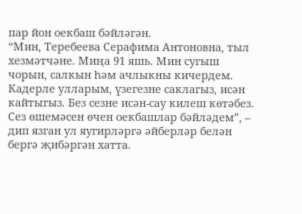пар йон оекбаш бәйләгән.
“Мин, Теребеева Серафима Антоновна, тыл хезмәтчәне. Миңа 91 яшь. Мин сугыш чорын, салкын һәм ачлыкны кичердем. Кадерле улларым, үзегезне саклагыз, исән кайтыгыз. Без сезне исән-сау килеш көтәбез. Сез өшемәсен өчен оекбашлар бәйләдем”, – дип язган ул яугирләргә әйберләр белән бергә җибәргән хатта.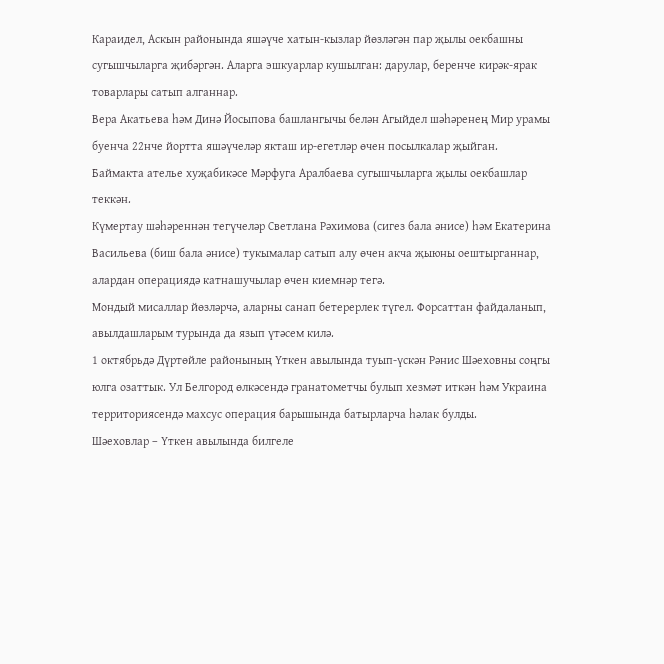Караидел, Аскын районында яшәүче хатын-кызлар йөзләгән пар җылы оекбашны сугышчыларга җибәргән. Аларга эшкуарлар кушылган: дарулар, беренче кирәк-ярак товарлары сатып алганнар.
Вера Акатьева һәм Динә Йосыпова башлангычы белән Агыйдел шәһәренең Мир урамы буенча 22нче йортта яшәүчеләр якташ ир-егетләр өчен посылкалар җыйган.
Баймакта ателье хуҗабикәсе Мәрфуга Аралбаева сугышчыларга җылы оекбашлар теккән.
Күмертау шәһәреннән тегүчеләр Светлана Рәхимова (сигез бала әнисе) һәм Екатерина Васильева (биш бала әнисе) тукымалар сатып алу өчен акча җыюны оештырганнар, алардан операциядә катнашучылар өчен киемнәр тегә.
Мондый мисаллар йөзләрчә, аларны санап бетерерлек түгел. Форсаттан файдаланып, авылдашларым турында да язып үтәсем килә.
1 октябрьдә Дүртөйле районының Үткен авылында туып-үскән Рәнис Шәеховны соңгы юлга озаттык. Ул Белгород өлкәсендә гранатометчы булып хезмәт иткән һәм Украина территориясендә махсус операция барышында батырларча һәлак булды.
Шәеховлар – Үткен авылында билгеле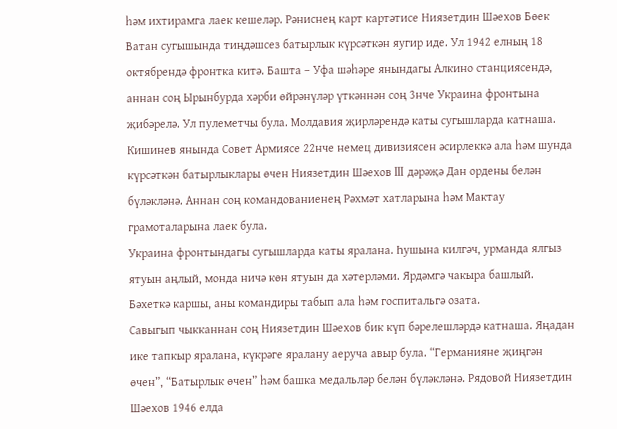һәм ихтирамга лаек кешеләр. Рәниснең карт картәтисе Ниязетдин Шәехов Бөек Ватан сугышында тиңдәшсез батырлык күрсәткән яугир иде. Ул 1942 елның 18 октябрендә фронтка китә. Башта – Уфа шәһәре янындагы Алкино станциясендә, аннан соң Ырынбурда хәрби өйрәнүләр үткәннән соң 3нче Украина фронтына җибәрелә. Ул пулеметчы була. Молдавия җирләрендә каты сугышларда катнаша. Кишинев янында Совет Армиясе 22нче немец дивизиясен әсирлеккә ала һәм шунда күрсәткән батырлыклары өчен Ниязетдин Шәехов III дәрәҗә Дан ордены белән бүләкләнә. Аннан соң командованиенең Рәхмәт хатларына һәм Мактау грамоталарына лаек була.
Украина фронтындагы сугышларда каты яралана. Һушына килгәч, урманда ялгыз ятуын аңлый, монда ничә көн ятуын да хәтерләми. Ярдәмгә чакыра башлый. Бәхеткә каршы, аны командиры табып ала һәм госпитальгә озата.
Савыгып чыкканнан соң Ниязетдин Шәехов бик күп бәрелешләрдә катнаша. Яңадан ике тапкыр яралана, күкрәге яралану аеруча авыр була. “Германияне җиңгән өчен”, “Батырлык өчен” һәм башка медальләр белән бүләкләнә. Рядовой Ниязетдин Шәехов 1946 елда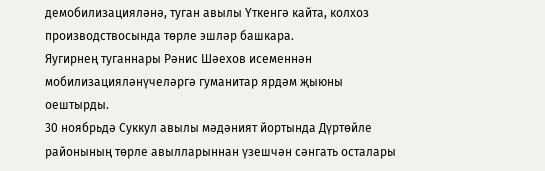демобилизацияләнә, туган авылы Үткенгә кайта, колхоз производствосында төрле эшләр башкара.
Яугирнең туганнары Рәнис Шәехов исеменнән мобилизацияләнүчеләргә гуманитар ярдәм җыюны оештырды.
30 ноябрьдә Суккул авылы мәдәният йортында Дүртөйле районының төрле авылларыннан үзешчән сәнгать осталары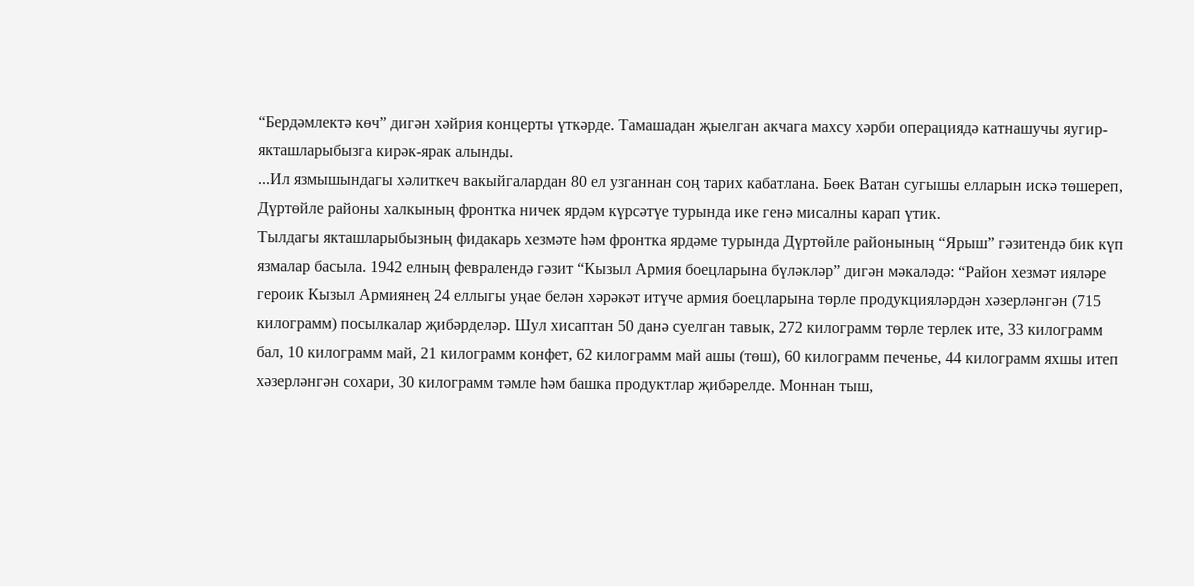“Бердәмлектә көч” дигән хәйрия концерты үткәрде. Тамашадан җыелган акчага махсу хәрби операциядә катнашучы яугир-якташларыбызга кирәк-ярак алынды.
...Ил язмышындагы хәлиткеч вакыйгалардан 80 ел узганнан соң тарих кабатлана. Бөек Ватан сугышы елларын искә төшереп, Дүртөйле районы халкының фронтка ничек ярдәм күрсәтүе турында ике генә мисалны карап үтик.
Тылдагы якташларыбызның фидакарь хезмәте һәм фронтка ярдәме турында Дүртөйле районының “Ярыш” гәзитендә бик күп язмалар басыла. 1942 елның февралендә гәзит “Кызыл Армия боецларына бүләкләр” дигән мәкаләдә: “Район хезмәт ияләре героик Кызыл Армиянең 24 еллыгы уңае белән хәрәкәт итүче армия боецларына төрле продукцияләрдән хәзерләнгән (715 килограмм) посылкалар җибәрделәр. Шул хисаптан 50 данә суелган тавык, 272 килограмм төрле терлек ите, 33 килограмм бал, 10 килограмм май, 21 килограмм конфет, 62 килограмм май ашы (төш), 60 килограмм печенье, 44 килограмм яхшы итеп хәзерләнгән сохари, 30 килограмм тәмле һәм башка продуктлар җибәрелде. Моннан тыш,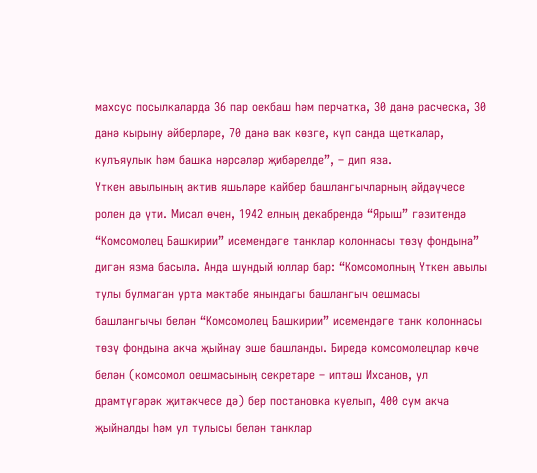махсус посылкаларда 36 пар оекбаш һәм перчатка, 30 данә расческа, 30 данә кырыну әйберләре, 70 данә вак көзге, күп санда щеткалар, кулъяулык һәм башка нәрсәләр җибәрелде”, – дип яза.
Үткен авылының актив яшьләре кайбер башлангычларның әйдәүчесе ролен дә үти. Мисал өчен, 1942 елның декабрендә “Ярыш” гәзитендә “Комсомолец Башкирии” исемендәге танклар колоннасы төзү фондына” дигән язма басыла. Анда шундый юллар бар: “Комсомолның Үткен авылы тулы булмаган урта мәктәбе янындагы башлангыч оешмасы башлангычы белән “Комсомолец Башкирии” исемендәге танк колоннасы төзү фондына акча җыйнау эше башланды. Биредә комсомолецлар көче белән (комсомол оешмасының секретаре – иптәш Ихсанов, ул драмтүгәрәк җитәкчесе дә) бер постановка куелып, 400 сум акча җыйналды һәм ул тулысы белән танклар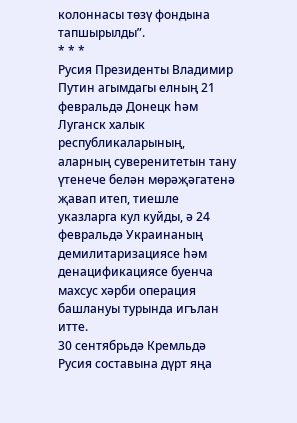колоннасы төзү фондына тапшырылды”.
* * *
Русия Президенты Владимир Путин агымдагы елның 21 февральдә Донецк һәм Луганск халык республикаларының, аларның суверенитетын тану үтенече белән мөрәҗәгатенә җавап итеп, тиешле указларга кул куйды, ә 24 февральдә Украинаның демилитаризациясе һәм денацификациясе буенча махсус хәрби операция башлануы турында игълан итте.
30 сентябрьдә Кремльдә Русия составына дүрт яңа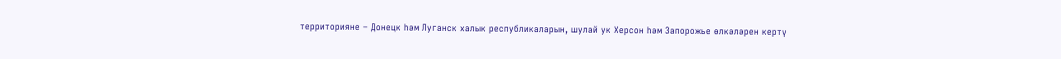территорияне – Донецк һәм Луганск халык республикаларын, шулай ук Херсон һәм Запорожье өлкәләрен кертү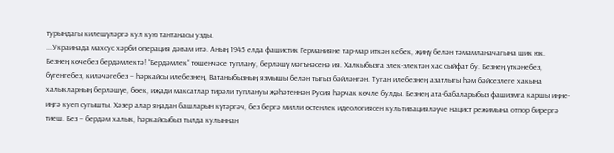турындагы килешүләргә кул кую тантанасы узды.
...Украинада махсус хәрби операция дәвам итә. Аның 1945 елда фашистик Германияне тар-мар иткән кебек, җиңү белән тәмамланачагына шик юк.
Безнең көчебез бердәмлектә! “Бердәмлек“ төшенчәсе туплану, берләшү мәгънәсенә ия. Халкыбызга элек-электән хас сыйфат бу. Безнең үткәнебез, бүгенгебез, киләчәгебез – һәркайсы илебезнең, Ватаныбызның язмышы белән тыгыз бәйләнгән. Туган илебезнең азатлыгы һәм бәйсезлеге хакына халыкларның берләшүе, бөек, иҗади максатлар тирәли туплануы җәһәтеннән Русия һәрчак көчле булды. Безнең ата-бабаларыбыз фашизмга каршы иңне-иңгә куеп сугышты. Хәзер алар яңадан башларын күтәргәч, без бергә милли өстенлек идеологиясен культивацияләүче нацист режимына отпор бирергә тиеш. Без – бердәм халык, һәркайсыбыз тылда кулыннан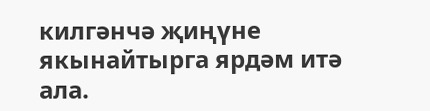килгәнчә җиңүне якынайтырга ярдәм итә ала.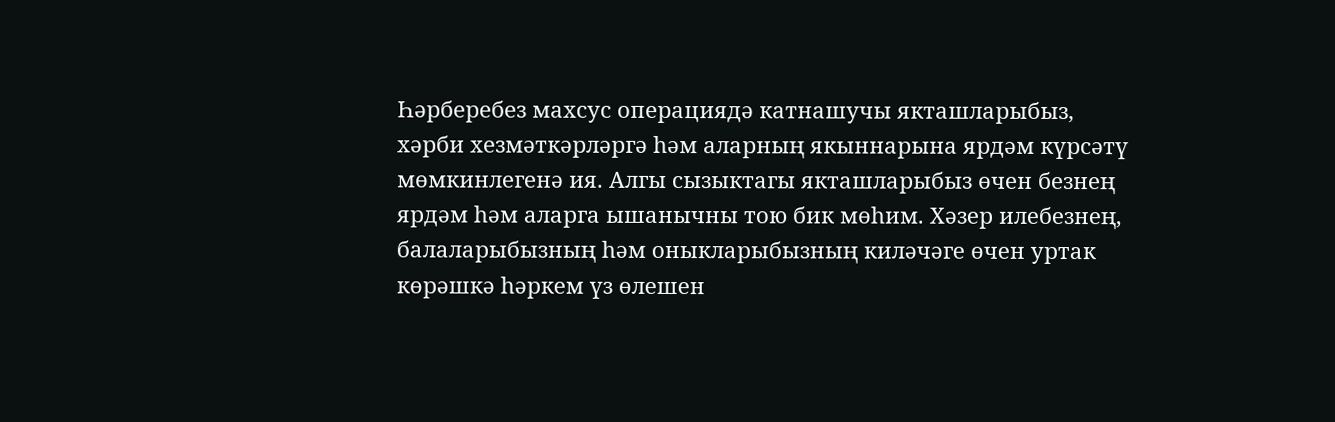Һәрберебез махсус операциядә катнашучы якташларыбыз, хәрби хезмәткәрләргә һәм аларның якыннарына ярдәм күрсәтү мөмкинлегенә ия. Алгы сызыктагы якташларыбыз өчен безнең ярдәм һәм аларга ышанычны тою бик мөһим. Хәзер илебезнең, балаларыбызның һәм оныкларыбызның киләчәге өчен уртак көрәшкә һәркем үз өлешен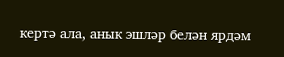кертә ала, анык эшләр белән ярдәм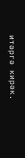итәргә кирәк.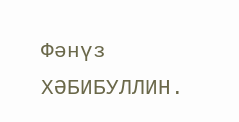Фәнүз ХӘБИБУЛЛИН.